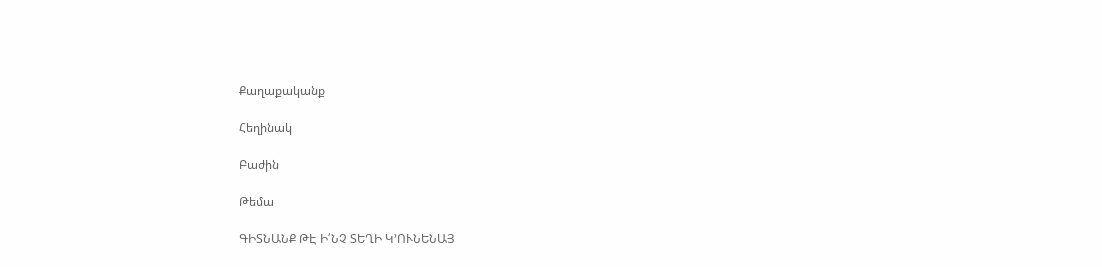Քաղաքականք

Հեղինակ

Բաժին

Թեմա

ԳԻՏՆԱՆՔ ԹԷ Ի՛ՆՉ ՏԵՂԻ Կ’ՈՒՆԵՆԱՅ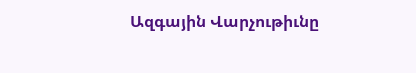Ազգային Վարչութիւնը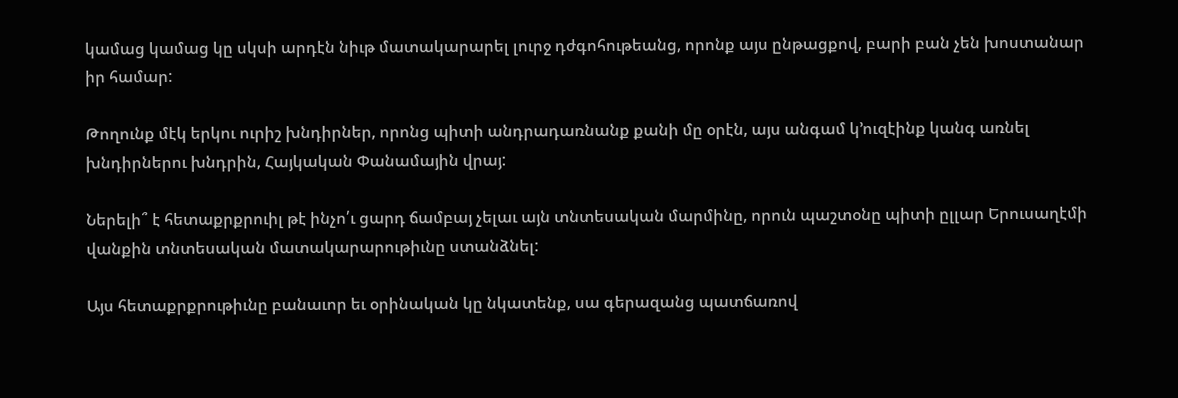կամաց կամաց կը սկսի արդէն նիւթ մատակարարել լուրջ դժգոհութեանց, որոնք այս ընթացքով, բարի բան չեն խոստանար իր համար:

Թողունք մէկ երկու ուրիշ խնդիրներ, որոնց պիտի անդրադառնանք քանի մը օրէն, այս անգամ կ՚ուզէինք կանգ առնել խնդիրներու խնդրին, Հայկական Փանամային վրայ:

Ներելի՞ է հետաքրքրուիլ թէ ինչո՛ւ ցարդ ճամբայ չելաւ այն տնտեսական մարմինը, որուն պաշտօնը պիտի ըլլար Երուսաղէմի վանքին տնտեսական մատակարարութիւնը ստանձնել:

Այս հետաքրքրութիւնը բանաւոր եւ օրինական կը նկատենք, սա գերազանց պատճառով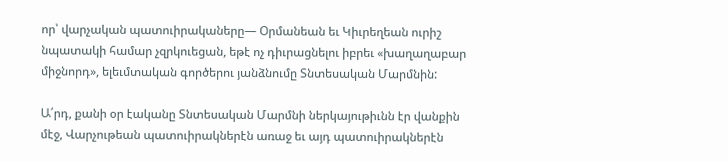որ՝ վարչական պատուիրակաները— Օրմանեան եւ Կիւրեղեան ուրիշ նպատակի համար չզրկուեցան, եթէ ոչ դիւրացնելու իբրեւ «խաղաղաբար միջնորդ», ելեւմտական գործերու յանձնումը Տնտեսական Մարմնին:

Ա՛րդ, քանի օր էականը Տնտեսական Մարմնի ներկայութիւնն էր վանքին մէջ, Վարչութեան պատուիրակներէն առաջ եւ այդ պատուիրակներէն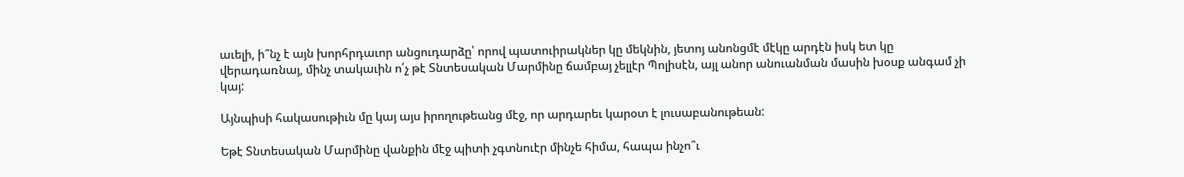աւելի, ի՞նչ է այն խորհրդաւոր անցուդարձը՝ որով պատուիրակներ կը մեկնին, յետոյ անոնցմէ մէկը արդէն իսկ ետ կը վերադառնայ, մինչ տակաւին ո՛չ թէ Տնտեսական Մարմինը ճամբայ չելլէր Պոլիսէն, այլ անոր անուանման մասին խօսք անգամ չի կայ:

Այնպիսի հակասութիւն մը կայ այս իրողութեանց մէջ, որ արդարեւ կարօտ է լուսաբանութեան:

Եթէ Տնտեսական Մարմինը վանքին մէջ պիտի չգտնուէր մինչե հիմա, հապա ինչո՞ւ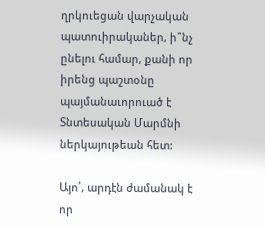ղրկուեցան վարչական պատուիրականեր, ի՞նչ ընելու համար, քանի որ իրենց պաշտօնը պայմանաւորուած է Տնտեսական Մարմնի ներկայութեան հետ:

Այո՛, արդէն ժամանակ է որ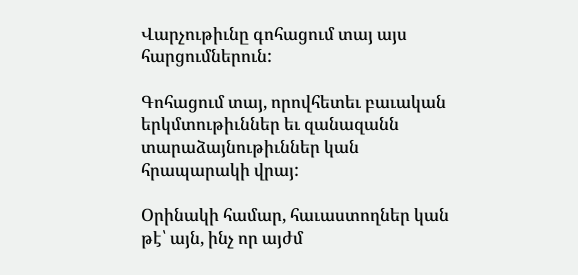Վարչութիւնը գոհացում տայ այս հարցումներուն:

Գոհացում տայ, որովհետեւ բաւական երկմտութիւններ եւ զանազանն տարաձայնութիւններ կան հրապարակի վրայ:

Օրինակի համար, հաւաստողներ կան թէ՝ այն, ինչ որ այժմ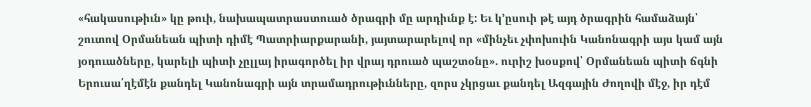«հակասութիւն» կը թուի, նախապատրաստուած ծրագրի մը արդիւնք է: Եւ կ՚ըսուի թէ այդ ծրագրին համաձայն՝ շուտով Օրմանեան պիտի դիմէ Պատրիարքարանի, յայտարարելով որ «մինչեւ չփոխուին Կանոնագրի այս կամ այն յօդուածները, կարելի պիտի չըլլայ իրագործել իր վրայ դրուած պաշտօնը». ուրիշ խօսքով՝ Օրմանեան պիտի ճգնի Երուսա՛ղէմէն քանդել Կանոնագրի այն տրամադրութիւնները, զորս չկրցաւ քանդել Ազգային Ժողովի մէջ, իր դէմ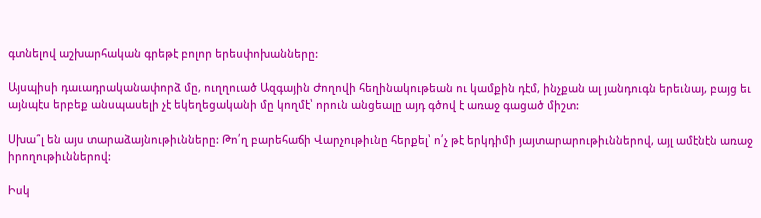գտնելով աշխարհական գրեթէ բոլոր երեսփոխանները:

Այսպիսի դաւադրականափորձ մը, ուղղուած Ազգային Ժողովի հեղինակութեան ու կամքին դէմ, ինչքան ալ յանդուգն երեւնայ, բայց եւ այնպէս երբեք անսպասելի չէ եկեղեցականի մը կողմէ՝ որուն անցեալը այդ գծով է առաջ գացած միշտ:

Սխա՞լ են այս տարաձայնութիւնները: Թո՛ղ բարեհաճի Վարչութիւնը հերքել՝ ո՛չ թէ երկդիմի յայտարարութիւններով, այլ ամէնէն առաջ իրողութիւններով:

Իսկ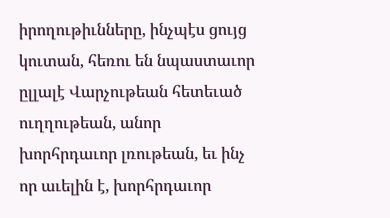իրողութիւնները, ինչպէս ցույց կուտան, հեռու են նպաստաւոր ըլլալէ Վարչութեան հետեւած ուղղութեան, անոր խորհրդաւոր լռութեան, եւ ինչ որ աւելին է, խորհրդաւոր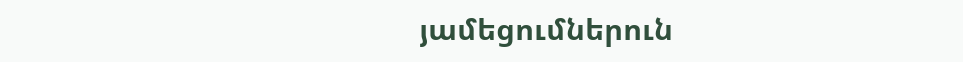յամեցումներուն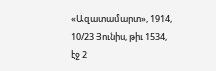«Ազատամարտ», 1914, 10/23 Յունիս, թիւ 1534, էջ 2